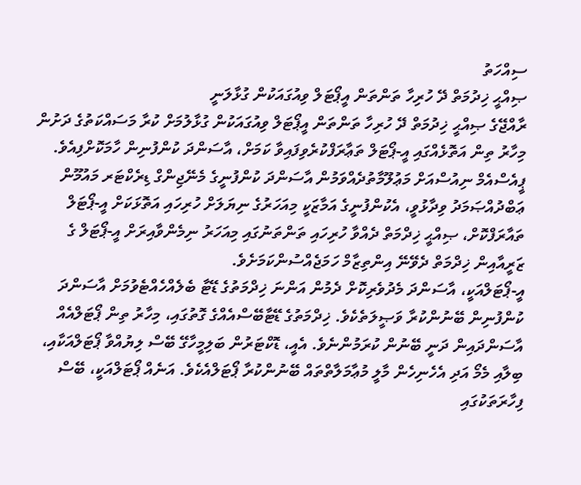ސިއްހަތު
ޞިއްޙީ ޚިދުމަތް ދޭ ހުރިހާ ތަންތަން އީޕޯޓަލް ވިއުގައަކުން ގުޅާލަނީ
ރާއްޖޭގެ ޞިއްޙީ ޚިދުމަތް ދޭ ހުރިހާ ތަންތަން އީޕޯޓަލް ވިއުގައަކުން ގުޅާލުމަށް ކުރާ މަސައްކަތުގެ ދަށުން މިހާރު ތިން އަތޮޅެއްގައި އީ-ޕޯޓަލް ތަޢާރަފްކުރެވިފައިވާ ކަމަށް، އާސަންދަ ކުންފުނިން ހާމަކޮށްފިއެވެ.
ޕީއެސްއެމް ނިއުސްއަށް މަޢުލޫމާތުދެއްވަމުން އާސަންދަ ކުންފުނީގެ މެނޭޖިންގް ޑިރެކްޓަރ މައުމޫން ޢަބްދުއްޞަމަދު ވިދާޅުވީ، އެކުންފުނީގެ އަމާޒަކީ މިއަހަރުގެ ނިޔަލަށް ހުރިހައި އަތޮޅަކަށް އީ-ޕޯޓަލް ތައާރަފްކޮށް، ޞިއްޙީ ޚިދްމަތް ދެއްވާ ހުރިހައި ތަންތަނުގައި މިއަހަރު ނިމެންވާއިރަށް އީ-ޕޯޓަލް ގެ ޒަރީއާއިން ޚިދްމަތް ދެވޭނޭ އިންތިޒާމް ހަމަޖެއްސުންކަމަށެވެ.
އީ-ޕޯޓަލްއަކީ، އާސަންދަ މެދުވެރިކޮށް ދެމުން އަންނަ ޚިދްމަތުގެ ޑޭޓާ ބެލެއްހެއްޓެވުމަށް އާސަންދަ ކުންފުނިން ބޭނުންކުރާ ވަޞީލަތެކެވެ. ޚިދްމަތުގެ ޑޭޓާބޭސްއެއްގެ ގޮތުގައި، މިހާރު ތިން ޕޯޓަލްއެއް އާސަންދައިން ދަނީ ބޭނުން ކުރަމުންނެވެ. އެއީ، ޑޮކްޓަރުން ބަލިމީހާގޭ ބޭސް ލިޔުއްވާ ޕޯޓަލްއަކާއި، ބިލާއި މެމޯ އަދި އެހެނިހެން މާލީ މުޢާމަލާތްތައް ބޭނުންކުރާ ޕޯޓަލްއެކެވެ. އަނެއް ޕޯޓަލްއަކީ، ބޭސް ފިހާރަތަކުގައި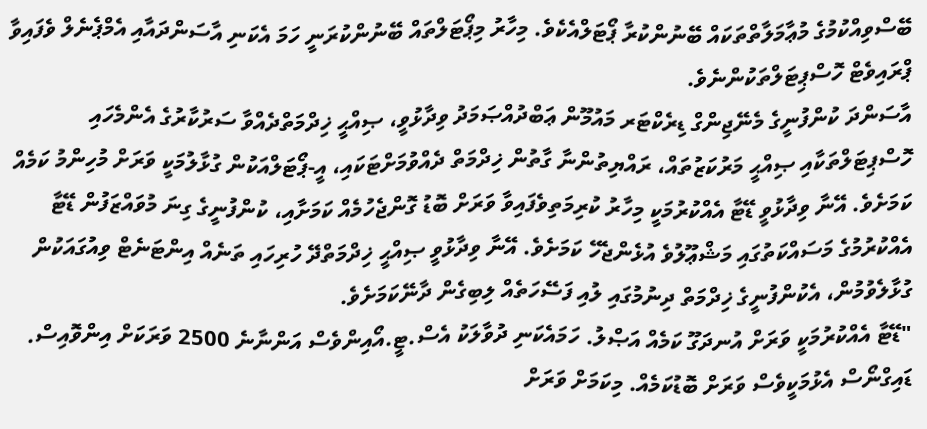ބޭސްވިއްކުމުގެ މުޢާމަލާތްތަކައް ބޭނުންކުރާ ޕޯޓަލްއެކެވެ. މިހާރު މިޕޯޓަލްތައް ބޭނުންކުރަނީ ހަމަ އެކަނި އާސަންދައާއި އެމްޕެނެލް ވެފައިވާ ޕްރައިވެޓް ހޮސްޕިޓަލްތަކުންނެވެ.
އާސަންދަ ކުންފުނީގެ މެނޭޖިންގް ޑިރެކްޓަރ މައުމޫން ޢަބްދުއްޞަމަދު ވިދާޅުވީ، ޞިއްޙީ ޚިދްމަތްދެއްވާ ސަރުކާރުގެ އެންމެހައި ހޮސްޕިޓަލްތަކާއި ޞިއްޙީ މަރުކަޒުތައް، ރައްޔިތުންނާ ގާތުން ޚިދްމަތް ދެއްވުމަށްޓަކައި، އީ-ޕޯޓަލްއަކުން ގުޅާލުމަކީ ވަރަށް މުހިންމު ކަމެއް ކަމަށެވެ. އޭނާ ވިދާޅުވީ ޑޭޓާ އެއްކުރުމަކީ މިހާރު ކުރިމަތިވެފައިވާ ވަރަށް ބޮޑު ގޮންޖެހުމެއް ކަމަށާއި، ކުންފުނީގެ ގިނަ މުވައްޒަފުން ޑޭޓާ އެއްކުރުމުގެ މަސައްކަތުގައި މަޝްޢޫލުވެ އުޅެންޖެހޭ ކަމަށެވެ. އޭނާ ވިދާޅުވީ ޞިއްޙީ ޚިދްމަތްދޭ ހުރިހައި ތަނެއް އިންޓަނެޓް ވިއުގައަކުން ގުޅާލެވުމުން، އެކުންފުނީގެ ޚިދްމަތް ދިނުމުގައި ލުއި ފަސޭހަތެއް ލިބިގެން ދާނޭކަމަށެވެ.
"ޑޭޓާ އެއްކުރުމަކީ ވަރަށް އުނދަގޫ ކަމެއް އަޞްލު. ހަމައެކަނި ދުވާލަކު އެސް.ޓީ.އޯއިންވެސް އަންނާނެ 2500 ވަރަކަށް އިންވޮއިސް. ޑައިގްނޯސް އެޅުމަކީވެސް ވަރަށް ބޮޑުކަމެއް. މިކަމަށް ވަރަށް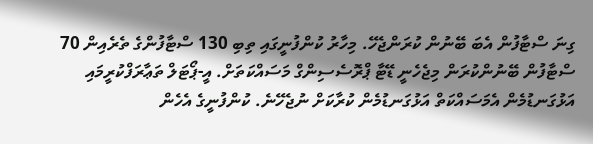ގިނަ ސްޓާފުން އެބަ ބޭނުން ކުރަންޖެހޭ. މިހާރު ކުންފުނީގައި ތިބި 130 ސްޓާފުންގެ ތެރެއިން 70 ސްޓާފުން ބޭނުންކުރަން މިޖެހެނީ ޑޭޓާ ޕްރޮސެސިންގް މަސައްކަތަށް. އީ-ޕޯޓަލް ތަޢާރަފްކުރީމައި އަޅުގަނޑުމެން އެމަސައްކަތް އަޅުގަނޑުމެން ކުރާކަށް ނުޖެހޭނެ. ކުންފުނީގެ އެހެން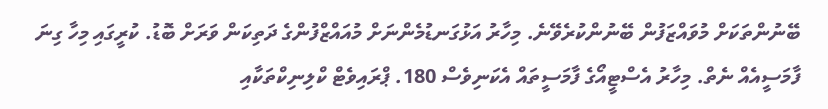ބޭނުންތަކަށް މުވައްޒަފުން ބޭނުންކުރެވޭނެ. މިހާރު އަޅުގަނޑުމެންނަށް މުއައްޒްފުންގެ ދަތިކަން ވަރަށް ބޮޑު. ކުރީގައި މިހާ ގިނަ ފާމަސީއެއް ނެތް. މިހާރު އެސްޓީއޯގެ ފާމަސީތައް އެކަނިވެސް 180. ޕްރައިވެޓް ކްލިނިކްތަކާއި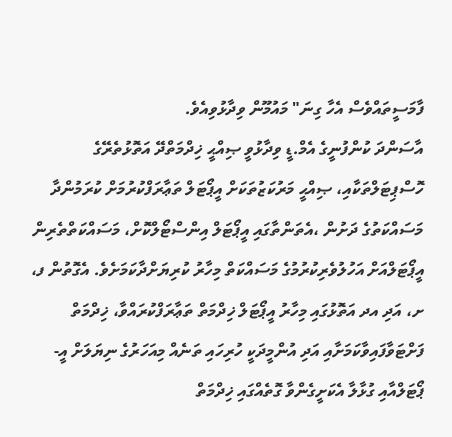ފާމަސީތައްވެސް އެހާ ގިނަ" މައުމޫން ވިދާޅުވިއެވެ.
އާސަންދަ ކުންފުނީގެ އެމް.ޑީ ވިދާޅުވީ ޞިއްޙީ ޚިދްމަތްދޭ އަތޮޅުތެރޭގެ ހޮސްޕިޓަލްތަކާއި، ޞިއްޙީ މަރުކަޒުތަކަށް އީޕޯޓަލް ތަޢާރަފްކުރުމަށް ކުރަމުންދާ މަސައްކަތުގެ ދަށުން ،އެތަންތާގައި އީޕޯޓަލް އިންސްޓޯލްކޮށް، މަސައްކަތްތެރިން އީޕޯޓަލްއަށް އަހުލުވެރިކުރުމުގެ މަސައްކަތް މިހާރު ކުރިޔަށްދާކަމަށެވެ. އެގޮތުން ފ، ށ، އަދި އދ އަތޮޅުގައި މިހާރު އީޕޯޓަލް ޚިދްމަތް ތަޢާރަފްކުރައްވާ، ޚިދްމަތް ފަށްޓަވާފައިވާކަމަށާއި އަދި އުންމީދަކީ ހުރިހައި ތަނެއް މިއަހަރުގެ ނިޔަލަށް އީ-ޕޯޓަލްއާއި ގުޅާލާ އެކަށީގެންވާ ގޮތެއްގައި ޚިދްމަތް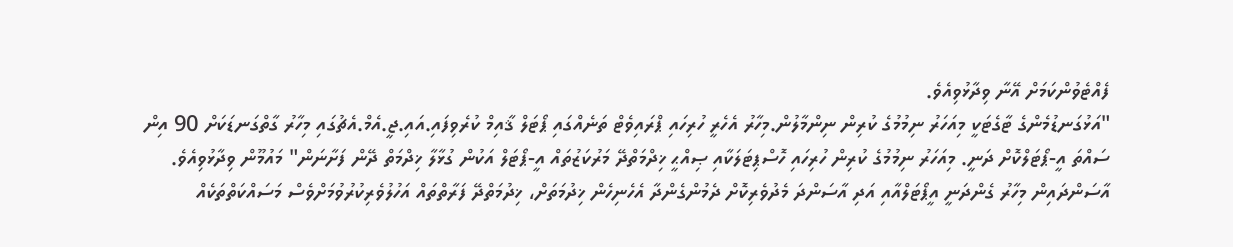ފެއްޓެވުންކަމަށް އޭނާ ވިދާޅުވިއެވެ.
"އަޅުގަނޑުމެންގެ ޓާގެޓަކީ މިއަހަރު ނިމުމުގެ ކުރިން ނިންމާލުން.މިހާރު އެހެރީ ހުރިހައި ޕްރައިވެޓް ތަނެއްގައި ޕޯޓަލް ޤާއިމް ކުރެވިފައި.އައި.ޖީ.އެމް.އެޗުގައި މިހާރު ގާތްގަނޑަކަށް 90 އިން ސައްތަ އީ-ޕޯޓަލްކޮށް ދަނީ. މިއަހަރު ނިމުމުގެ ކުރިން ހުރިހައި ހޮސްޕިޓަލަކާއި ޞިއްޙީ ޚިދްމަތްދޭ މަރުކަޒުތައް އީ-ޕޯޓަލް އަކުން ގުޅާލާ ޚިދްމަތް ދޭން ފަށާނަން" މައުމޫން ވިދާޅުވިއެވެ.
އާސަންދައިން މިހާރު ގެންދަނީ އީޕޯޓަލްއާއި އަދި އާސަންދަ މެދުވެރިކޮށް ދެމުންގެންދާ އެހެނިހެން ޚިދުމަތަށް، ޚިދުމަތްދޭ ފަރާތްތައް އަހުލުވެރިކުރުވުމަށްވެސް މަސައްކަތްތަކެއް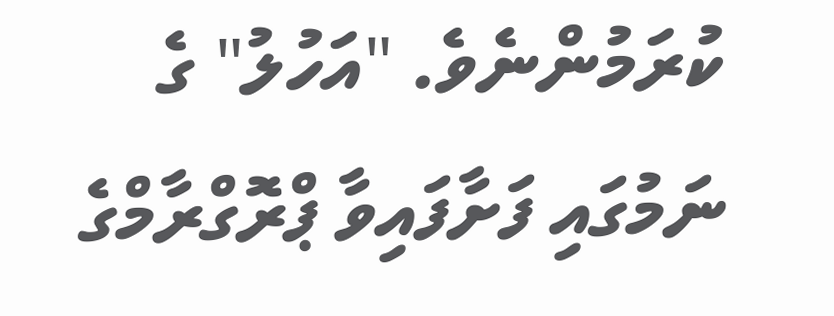ކުރަމުންނެވެ. "އަހުލު" ގެ ނަމުގައި ފަށާފައިވާ ޕްރޮގްރާމްގެ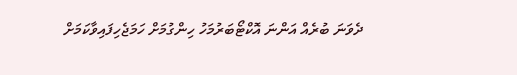ދެވަނަ ބުރެއް އަންނަ އޮކްޓޯބަރުމަހު ހިންގުމަށް ހަމަޖެހިފައިވާކަމަށް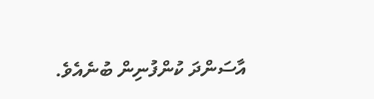އާސަންދަ ކުންފުނިން ބުނެއެވެ.